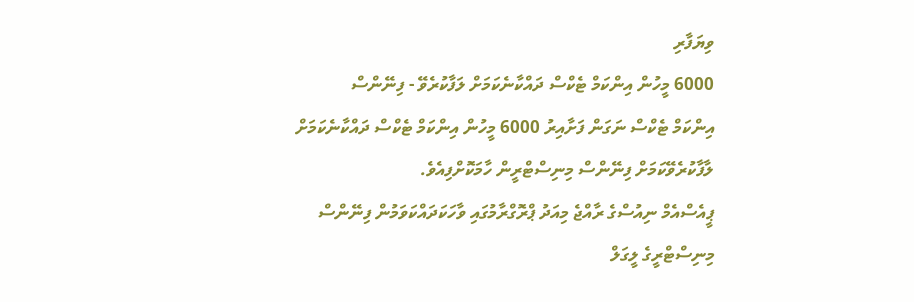ވިޔަފާރި
6000 މީހުން އިންކަމް ޓެކްސް ދައްކާނެކަމަށް ލަފާކުރެވޭ - ފިނޭންސް
އިންކަމް ޓެކްސް ނަގަން ފަށާއިރު 6000 މީހުން އިންކަމް ޓެކްސް ދައްކާނެކަމަށް ލާފާކުރެވޭކަމަށް ފިނޭންސް މިނިސްޓްރީން ހާމަކޮށްފިއެވެ.
ޕީއެސްއެމް ނިއުސްގެ ރާއްޖެ މިއަދު ޕްރޮގްރާމުގައި ވާހަކަދައްކަވަމުން ފިނޭންސް މިނިސްޓްރީގެ ލީގަލް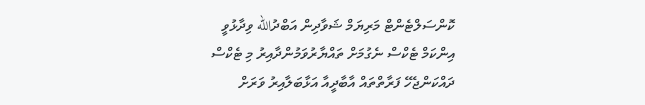ކޮންސަލްޓެންޓް މަރިޔަމް ޝަވާދިން އަބްދުالله ވިދާޅުވީ އިންކަމް ޓެކްސް ނެގުމަށް ތައްޔާރުވަމުންދާއިރު މި ޓެކްސް ދައްކަންޖެހޭ ފަރާތްތައް އާބާދީއާ އަޅާބަލާއިރު ވަރަށް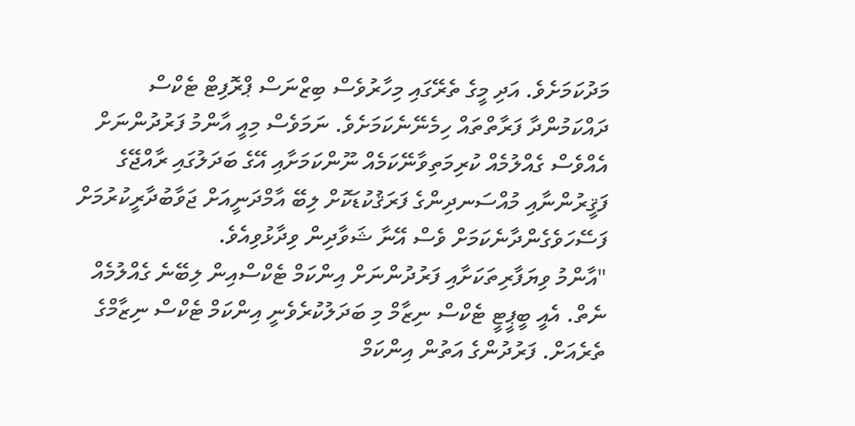މަދުކަމަށެވެ. އަދި މީގެ ތެރޭގައި މިހާރުވެސް ބިޒްނަސް ޕްރޮފިޓް ޓެކްސް ދައްކަމުންދާ ފަރާތްތައް ހިމެނޭނެކަމަށެވެ. ނަމަވެސް މިއީ އާންމު ފަރުދުންނަށް އެއްވެސް ގެއްލުމެއް ކުރިމަތިވާނޭކަމެއް ނޫންކަމަށާއި އޭގެ ބަދަލުގައި ރާއްޖޭގެ ފަޤީރުންނާއި މުއްސަނދިންގެ ފަރަޤުކުޑަކޮށް ލިބޭ އާމްދަނީއަށް ޖަވާބުދާރީކުރުމަށް ފަސޭހަވެގެންދާނެކަމަށް ވެސް އޭނާ ޝަވާދިން ވިދާޅުވިއެވެ.
"އާންމު ވިޔަފާރިތަކަށާއި ފަރުދުންނަށް އިންކަމް ޓެކްސްއިން ލިބޭނެ ގެއްލުމެއް ނެތް. އެއީ ބީޕީޓީ ޓެކްސް ނިޒާމް މި ބަދަލުކުރެވެނީ އިންކަމް ޓެކްސް ނިޒާމްގެ ތެރެއަށް. ފަރުދުންގެ އަތުން އިންކަމް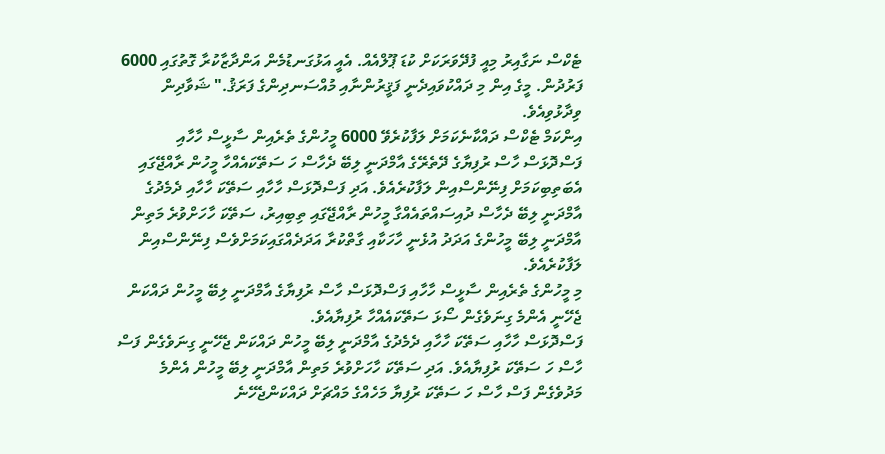ޓެކްސް ނަގާއިރު މިއީ ފުދޭވަރަކަށް ކުޑަ ޕޫލްއެއް. އެއީ އަޅުގަނޑުމެން އަންދާޒާކުރާ ގޮތުގައި 6000 ފަރުދުން. މީގެ އިން މި ދައްކުވައިދެނީ ފަޤީރުންނާއި މުއްސަނދިންގެ ފަރަޤު." ޝަވާދިން ވިދާޅުވިއެވެ.
އިންކަމް ޓެކްސް ދައްކާނެކަމަށް ލަފާކުރެވޭ 6000 މީހުންގެ ތެރެއިން ސާޅީސް ހާހާއި ފަސްދޮޅަސް ހާސް ރުފިޔާގެ ދޭތެރޭގެ އާމްދަނީ ލިބޭ ދެހާސް ހަ ސަތޭކައެއްހާ މީހުން ރާއްޖޭގައި އެބަތިބިކަމަށް ފިނޭންސްއިން ލަފާކުރެއެވެ. އަދި ފަސްދޮޅަސް ހާހާއި ސަތޭކަ ހާހާއި ދެމެދުގެ އާމްދަނީ ލިބޭ ދެހާސް ދުއިސައްތައެއްގާ މީހުން ރާއްޖޭގައި ތިބިއިރު، ސަތޭކަ ހާހަށްވުރެ މަތިން އާމްދަނީ ލިބޭ މީހުންގެ އަދަދު އުޅެނީ ހާހަކާއި ގާތްކުރާ އަދަދެއްގައިކަމަށްވެސް ފިނޭންސްއިން ލަފާކުރެއެވެ.
މި މީހުންގެ ތެރެއިން ސާޅީސް ހާހާއި ފަސްދޮޅަސް ހާސް ރުފިޔާގެ އާމްދަނީ ލިބޭ މީހުން ދައްކަން ޖެހޭނީ އެންމެ ގިނަވެގެން ސޯޅަ ސަތޭކައެއްހާ ރުފިޔާއެވެ.
ފަސްދޮޅަސް ހާހާއި ސަތޭކަ ހާހާއި ދެމެދުގެ އާމްދަނީ ލިބޭ މީހުން ދައްކަން ޖެހޭނީ ގިނަވެގެން ފަސް ހާސް ހަ ސަތޭކަ ރުފިޔާއެވެ. އަދި ސަތޭކަ ހާހަށްވުރެ މަތިން އާމްދަނީ ލިބޭ މީހުން އެންމެ މަދުވެގެން ފަސް ހާސް ހަ ސަތޭކަ ރުފިޔާ މަހެއްގެ މައްޗަށް ދައްކަންޖެހޭނެ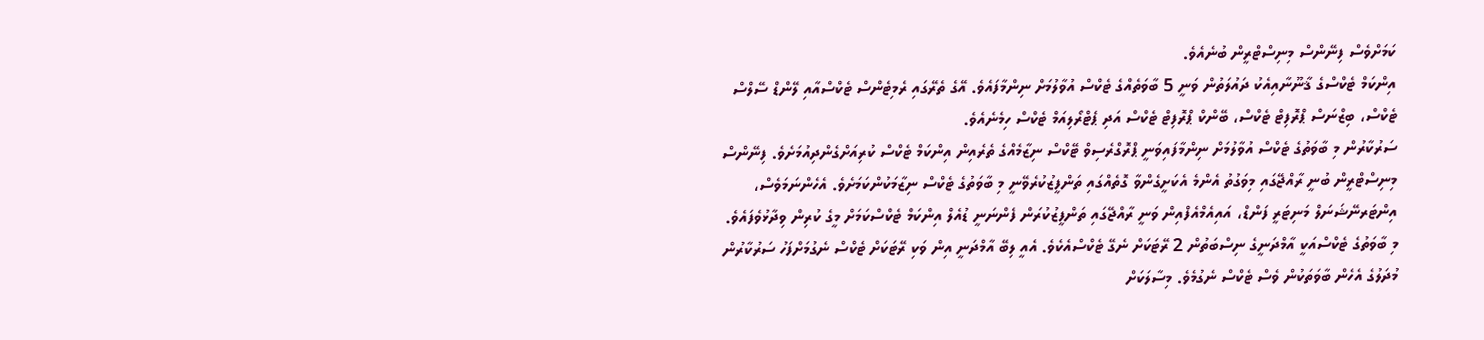ކަމަށްވެސް ފިނޭންސް މިނިސްޓްރީން ބުނެއެވެ.
އިންކަމް ޓެކްސްގެ ޤާނޫނާއިއެކު ދައުލަތުން ވަނީ 5 ބާވަތެއްގެ ޓެކްސް އުވާލުމަށް ނިންމާފައެވެ. އޭގެ ތެރޭގައި ރެމިޓެންސް ޓެކްސްއާއި ލޭންޑް ސޭލްސް ޓެކްސް، ބިޒްނަސް ޕްރޮފިޓް ޓެކްސް، ބޭންކް ޕްރޮފިޓް ޓެކްސް އަދި ޕެޓްރޯލިއަމް ޓެކްސް ހިމެނެއެވެ.
ސަރުކާރުން މި ބާވަތުގެ ޓެކްސް އުވާލުމަށް ނިންމާފައިވަނީ ޕްރޮގްރެސިވް ޓޭކްސް ނިޒާމެއްގެ ތެރެއިން އިންކަމް ޓެކްސް ކުރިއަށްގެންދިއުމަށެވެ. ފިނޭންސް މިނިސްޓްރީން ބުނީ ރާއްޖޭގައި މިވަގުތު އެންމެ އެކަށީގެންވާ ގޮތެއްގައި ތަންފީޒުކުރެވޭނީ މި ބާވަތުގެ ޓެކްސް ނިޒާމަކުންކަމަށެވެ. އެހެންނަމަވެސް، އިންޓަރނޭޝަނަލް މަނިޓަރީ ފަންޑް، އައިއެމްއެފްއިން ވަނީ ރާއްޖޭގައި ތަންފީޒުކުރަން ފެންނަނީ ޑުއެލް އިންކަމް ޓެކްސްކަމަށް މީގެ ކުރިން ވިދާޅުވެފައެވެ. މި ބާވަތުގެ ޓެކްސްއަކީ އާމްދަނީގެ ނިސްބަތުން 2 ރޭޓަކަށް ނެގޭ ޓެކްސްއެކެވެ. އެއީ ލިބޭ އާމްދަނީ އިން ވަކި ރޭޓަކަށް ޓެކްސް ނެގުމަށްފަހު ސަރުކާރުން މުދަލުގެ އެހެން ބާވަތަކުން ވެސް ޓެކްސް ނެގުމެވެ. މިސާލަކަށް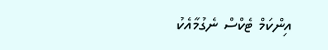އިންކަމް ޓެކްސް ނެގުމާއެކު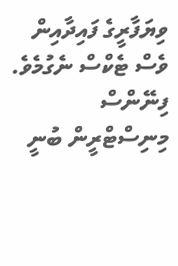ވިޔަފާރީގެ ފައިދާއިން ވެސް ޓެކްސް ނެގުމެވެ.
ފިނޭންސް މިނިސްޓްރީން ބުނީ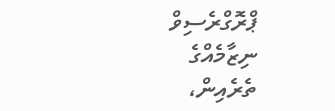ޕްރޮގްރެސިވް ނިޒާމެއްގެ ތެރެއިން،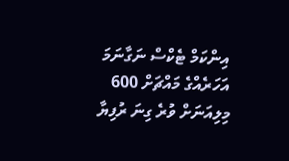އިންކަމް ޓެކްސް ނަގާނަމަ އަހަރެއްގެ މައްޗަށް 600 މިލިއަނަށް ވުރެ ގިނަ ރުފިޔާ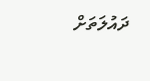ދައުލަތަށް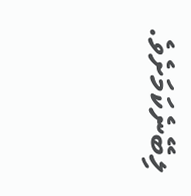ލިބޭނެކަމަށެވެ.